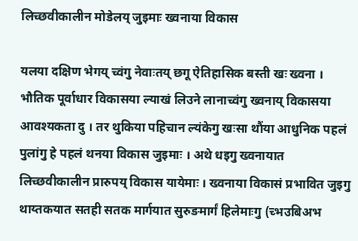लिच्छवीकालीन मोडेलय् जुइमाः ख्वनाया विकास

यलया दक्षिण भेगय् च्वंगु नेवाःतय् छगू ऐतिहासिक बस्ती खः ख्वना । भौतिक पूर्वाधार विकासया ल्याखं लिउने लानाच्वंगु ख्वनाय् विकासया आवश्यकता दु । तर थुकिया पहिचान ल्यंकेगु खःसा थौंया आधुनिक पहलं पुलांगु हे पहलं थनया विकास जुइमाः । अथे धइगु ख्वनायात लिच्छवीकालीन प्रारुपय् विकास यायेमाः । ख्वनाया विकासं प्रभावित जुइगु थाय्तकयात सतही सतक मार्गयात सुरुङमार्गं हिलेमाःगु (च्भउबिअभ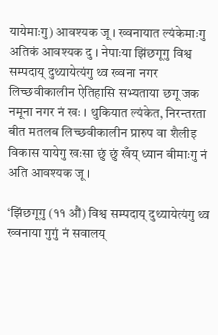यायेमाःगु) आवश्यक जू । ख्वनायात ल्यंकेमाःगु अतिकं आवश्यक दु । नेपाःया झिंछगूगु विश्व सम्पदाय् दुथ्यायेत्यंगु थ्व ख्वना नगर लिच्छवीकालीन ऐतिहासि सभ्यताया छगू जक नमूना नगर नं खः । थुकियात ल्यंकेत, निरन्तरता बीत मतलब लिच्छवीकालीन प्रारुप वा शैलीइ विकास यायेगु खःसा छुं छुं खँय् ध्यान बीमाःगु नं अति आवश्यक जू ।

‘झिंछगूगु (११ औं) विश्व सम्पदाय् दुथ्यायेत्यंगु थ्व ख्वनाया गुगुं नं सवालय्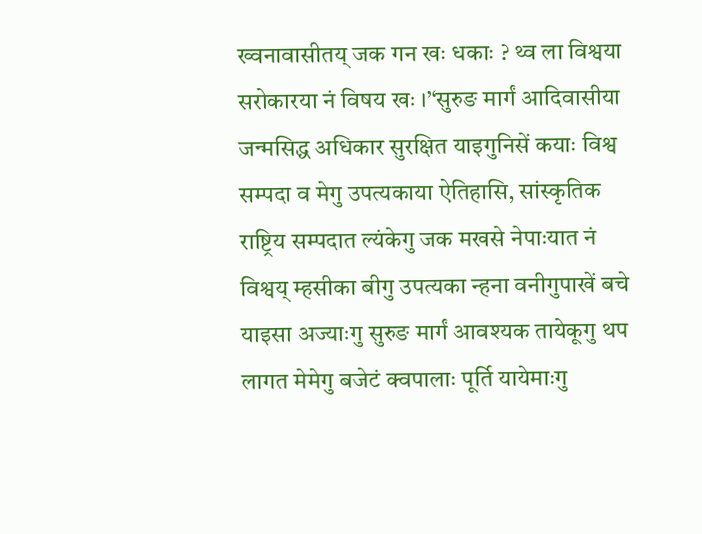ख्वनावासीतय् जक गन खः धकाः ? थ्व ला विश्वया सरोकारया नं विषय खः ।’‘सुरुङ मार्गं आदिवासीया जन्मसिद्ध अधिकार सुरक्षित याइगुनिसें कयाः विश्व सम्पदा व मेगु उपत्यकाया ऐतिहासि, सांस्कृतिक राष्ट्रिय सम्पदात ल्यंकेगु जक मखसे नेपाःयात नं विश्वय् म्हसीका बीगु उपत्यका न्हना वनीगुपाखें बचे याइसा अज्याःगु सुरुङ मार्गं आवश्यक तायेकूगु थप लागत मेमेगु बजेटं क्वपालाः पूर्ति यायेमाःगु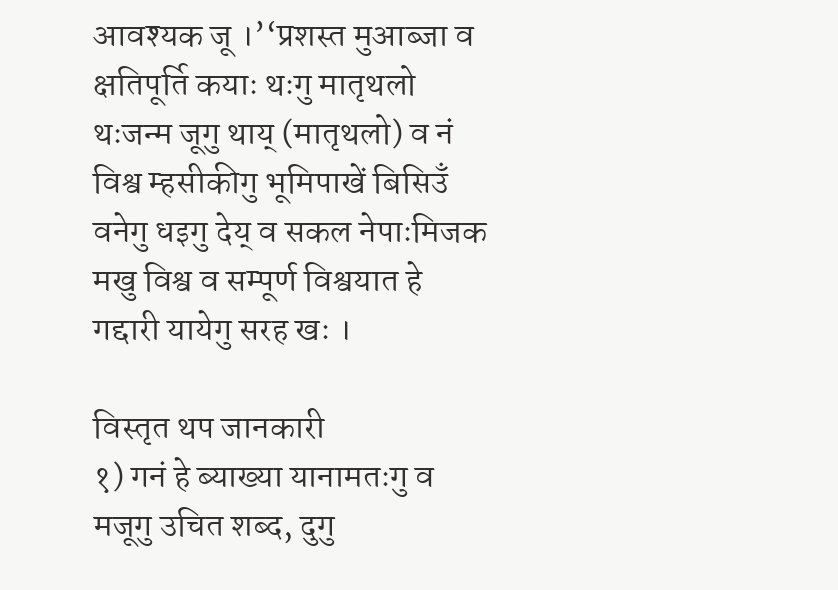आवश्यक जू ।’‘प्रशस्त मुआब्जा व क्षतिपूर्ति कयाः थःगु मातृथलो थःजन्म जूगु थाय् (मातृथलो) व नं विश्व म्हसीकीगु भूमिपाखें बिसिउँ वनेगु धइगु देय् व सकल नेपाःमिजक मखु विश्व व सम्पूर्ण विश्वयात हे गद्दारी यायेगु सरह खः ।

विस्तृत थप जानकारी
१) गनं हे ब्याख्या यानामतःगु व मजूगु उचित शब्द, दुगु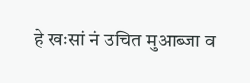हे खःसां नं उचित मुआब्जा व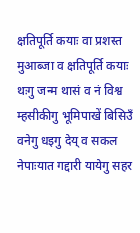क्षतिपूर्ति कयाः वा प्रशस्त मुआब्जा व क्षतिपूर्ति कयाः थःगु जन्म थासं व नं विश्व म्हसीकीगु भूमिपाखें बिसिउँ वनेगु धइगु देय् व सकल नेपाःयात गद्दारी यायेगु सहर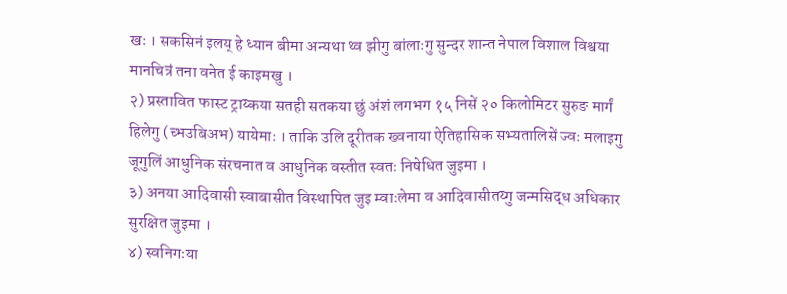खः । सकसिनं इलय् हे ध्यान बीमा अन्यथा थ्व झीगु बांलाःगु सुन्दर शान्त नेपाल विशाल विश्वया मानचित्रं तना वनेत ई काइमखु ।
२) प्रस्तावित फास्ट ट्राय्कया सतही सतकया छुं अंशं लगभग १५ निसें २० किलोमिटर सुरुङ मार्गं हिलेगु (च्भउबिअभ) यायेमाः । ताकि उलि दूरीतक ख्वनाया ऐतिहासिक सभ्यतालिसें ज्वः मलाइगु जूगुलिं आधुनिक संरचनात व आधुनिक वस्तीत स्वतः निषेधित जुइमा ।
३) अनया आदिवासी स्वाबासीत विस्थापित जुइ म्वाःलेमा व आदिवासीतय्गु जन्मसिद्ध अधिकार सुरक्षित जुइमा ।
४) स्वनिगःया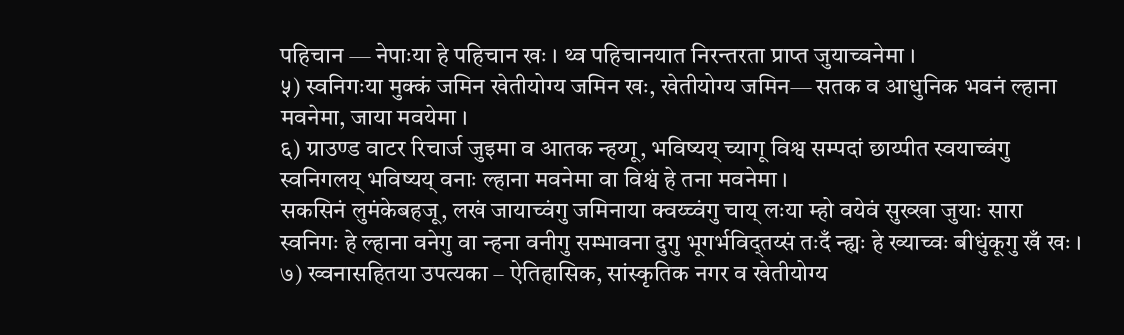पहिचान — नेपाःया हे पहिचान खः । थ्व पहिचानयात निरन्तरता प्राप्त जुयाच्वनेमा ।
५) स्वनिगःया मुक्कं जमिन खेतीयोग्य जमिन खः, खेतीयोग्य जमिन— सतक व आधुनिक भवनं ल्हाना मवनेमा, जाया मवयेमा ।
६) ग्राउण्ड वाटर रिचार्ज जुइमा व आतक न्हय्गू, भविष्यय् च्यागू विश्व सम्पदां छाय्पीत स्वयाच्वंगु स्वनिगलय् भविष्यय् वनाः ल्हाना मवनेमा वा विश्वं हे तना मवनेमा ।
सकसिनं लुमंकेबहजू, लखं जायाच्वंगु जमिनाया क्वय्च्वंगु चाय् लःया म्हो वयेवं सुख्खा जुयाः सारा स्वनिगः हे ल्हाना वनेगु वा न्हना वनीगु सम्भावना दुगु भूगर्भविद्तय्सं तःदँ न्ह्यः हे ख्याच्वः बीधुंकूगु खँ खः ।
७) ख्वनासहितया उपत्यका – ऐतिहासिक, सांस्कृतिक नगर व खेतीयोग्य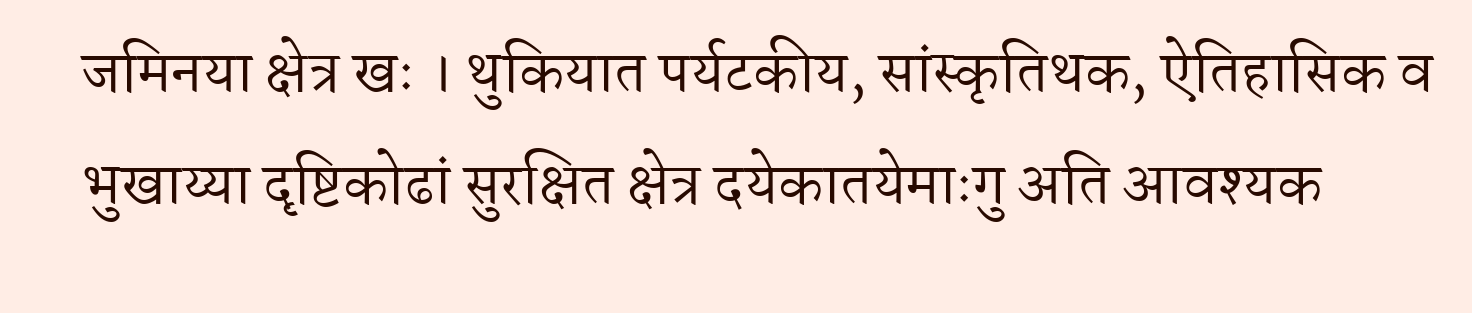जमिनया क्षेत्र खः । थुकियात पर्यटकीय, सांस्कृतिथक, ऐतिहासिक व भुखाय्या दृष्टिकोढां सुरक्षित क्षेत्र दयेकातयेमाःगु अति आवश्यक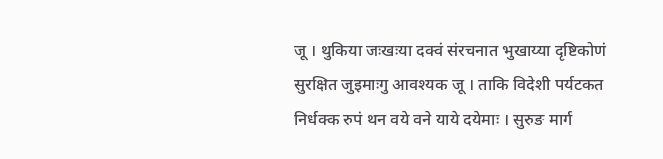जू । थुकिया जःखःया दक्वं संरचनात भुखाय्या दृष्टिकोणं सुरक्षित जुइमाःगु आवश्यक जू । ताकि विदेशी पर्यटकत निर्धक्क रुपं थन वये वने याये दयेमाः । सुरुङ मार्ग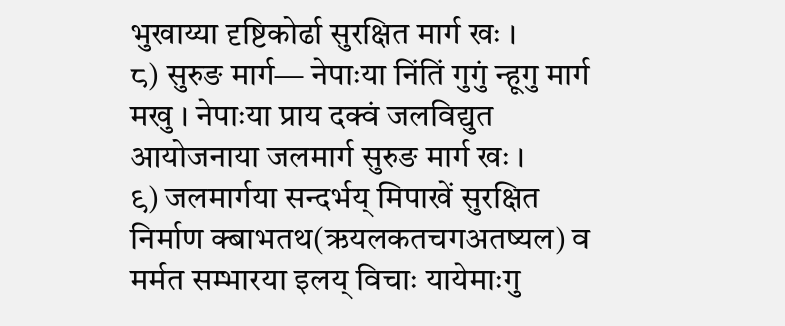भुखाय्या दृष्टिकोर्ढा सुरक्षित मार्ग खः ।
८) सुरुङ मार्ग— नेपाःया निंतिं गुगुं न्हूगु मार्ग मखु । नेपाःया प्राय दक्वं जलविद्युत आयोजनाया जलमार्ग सुरुङ मार्ग खः ।
९) जलमार्गया सन्दर्भय् मिपाखें सुरक्षित निर्माण क्बाभतथ(ऋयलकतचगअतष्यल) व मर्मत सम्भारया इलय् विचाः यायेमाःगु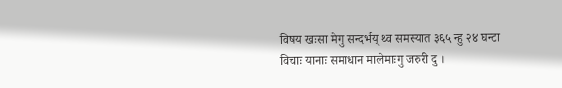विषय खःसा मेगु सन्दर्भय् थ्व समस्यात ३६५ न्हु २४ घन्टा विचाः यानाः समाधान मालेमाःगु जरुरी दु ।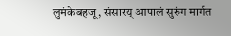लुमंकेबहजू, संसारय् आपालं सुरुंग मार्गत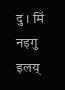दु । मिं नइगु इलय्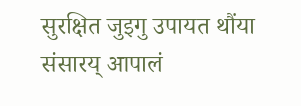सुरक्षित जुइगु उपायत थौंया संसारय् आपालं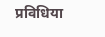प्रविधिया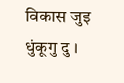विकास जुइ धुंकूगु दु ।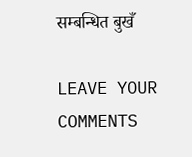सम्बन्धित बुखँ

LEAVE YOUR COMMENTS